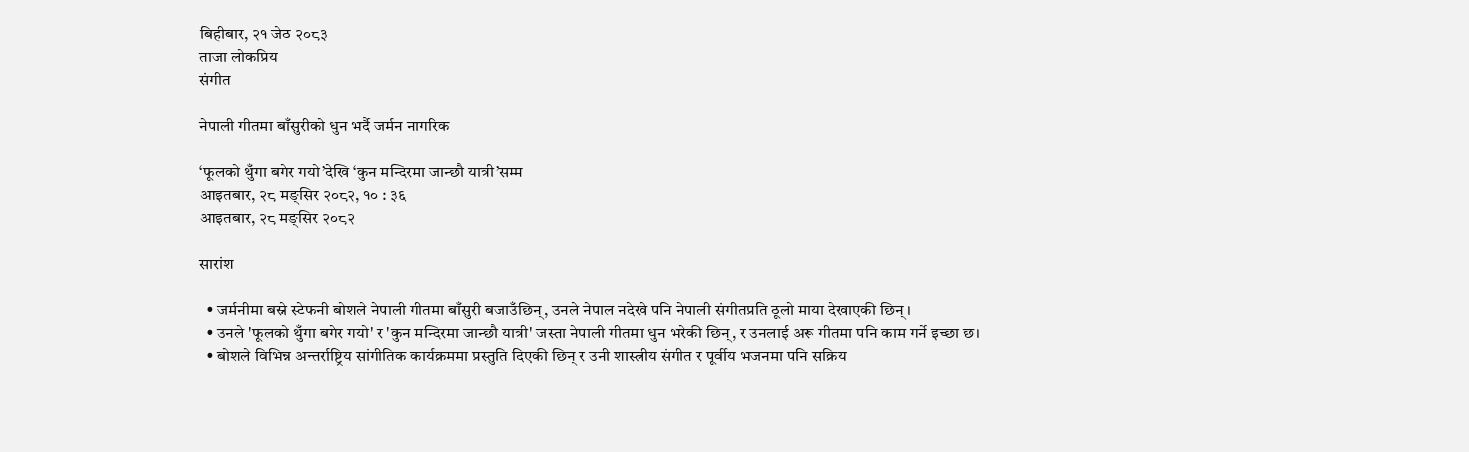बिहीबार, २१ जेठ २०८३
ताजा लोकप्रिय
संगीत

नेपाली गीतमा बाँसुरीको धुन भर्दै जर्मन नागरिक

‘फूलको थुँगा बगेर गयो’देखि ‘कुन मन्दिरमा जान्छौ यात्री’सम्म
आइतबार, २८ मङ्सिर २०८२, १० : ३६
आइतबार, २८ मङ्सिर २०८२

सारांश

  • जर्मनीमा बस्ने स्टेफनी बोशले नेपाली गीतमा बाँसुरी बजाउँछिन्, उनले नेपाल नदेखे पनि नेपाली संगीतप्रति ठूलो माया देखाएकी छिन्।
  • उनले 'फूलको थुँगा बगेर गयो' र 'कुन मन्दिरमा जान्छौ यात्री' जस्ता नेपाली गीतमा धुन भरेकी छिन्, र उनलाई अरू गीतमा पनि काम गर्ने इच्छा छ।
  • बोशले विभिन्न अन्तर्राष्ट्रिय सांगीतिक कार्यक्रममा प्रस्तुति दिएकी छिन् र उनी शास्त्रीय संगीत र पूर्वीय भजनमा पनि सक्रिय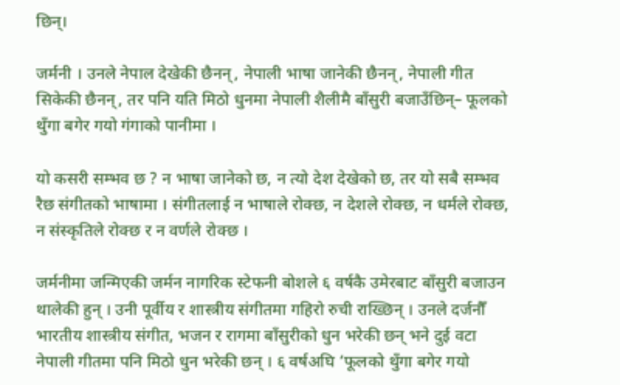छिन्।

जर्मनी । उनले नेपाल देखेकी छैनन्, नेपाली भाषा जानेकी छैनन्, नेपाली गीत सिकेकी छैनन्, तर पनि यति मिठो धुनमा नेपाली शैलीमै बाँसुरी बजाउँछिन्– फूलको थुँगा बगेर गयो गंगाको पानीमा ।

यो कसरी सम्भव छ ? न भाषा जानेको छ, न त्यो देश देखेको छ, तर यो सबै सम्भव रैछ संगीतको भाषामा । संगीतलाई न भाषाले रोक्छ, न देशले रोक्छ, न धर्मले रोक्छ, न संस्कृतिले रोक्छ र न वर्णले रोक्छ ।

जर्मनीमा जन्मिएकी जर्मन नागरिक स्टेफनी बोशले ६ वर्षकै उमेरबाट बाँसुरी बजाउन थालेकी हुन् । उनी पूर्वीय र शास्त्रीय संगीतमा गहिरो रुची राख्छिन् । उनले दर्जनौँ भारतीय शास्त्रीय संगीत, भजन र रागमा बाँसुरीको धुन भरेकी छन् भने दुई वटा नेपाली गीतमा पनि मिठो धुन भरेकी छन् । ६ वर्षअघि ‘फूलको थुँगा बगेर गयो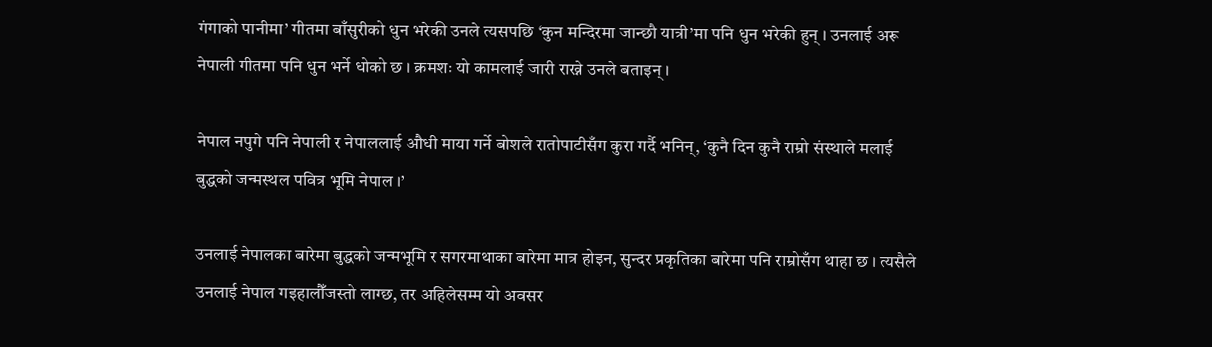गंगाको पानीमा’ गीतमा बाँसुरीको धुन भरेकी उनले त्यसपछि ‘कुन मन्दिरमा जान्छौ यात्री’मा पनि धुन भरेकी हुन् । उनलाई अरू नेपाली गीतमा पनि धुन भर्ने धोको छ । क्रमशः यो कामलाई जारी राख्ने उनले बताइन् ।

नेपाल नपुगे पनि नेपाली र नेपाललाई औधी माया गर्ने बोशले रातोपाटीसँग कुरा गर्दै भनिन्, ‘कुनै दिन कुनै राम्रो संस्थाले मलाई बुद्धको जन्मस्थल पवित्र भूमि नेपाल ।’

उनलाई नेपालका बारेमा बुद्धको जन्मभूमि र सगरमाथाका बारेमा मात्र होइन, सुन्दर प्रकृतिका बारेमा पनि राम्रोसँग थाहा छ । त्यसैले उनलाई नेपाल गइहालौँजस्तो लाग्छ, तर अहिलेसम्म यो अवसर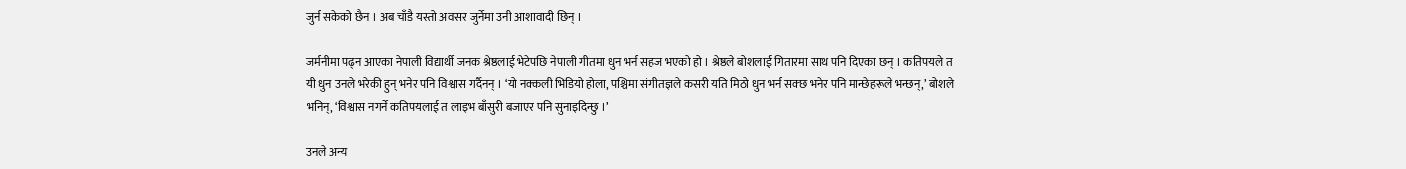जुर्न सकेको छैन । अब चाँडै यस्तो अवसर जुर्नेमा उनी आशावादी छिन् ।

जर्मनीमा पढ्न आएका नेपाली विद्यार्थी जनक श्रेष्ठलाई भेटेपछि नेपाली गीतमा धुन भर्न सहज भएको हो । श्रेष्ठले बोशलाई गितारमा साथ पनि दिएका छन् । कतिपयले त यी धुन उनले भरेकी हुन् भनेर पनि विश्वास गर्दैनन् । ‘यो नक्कली भिडियो होला, पश्चिमा संगीतज्ञले कसरी यति मिठो धुन भर्न सक्छ भनेर पनि मान्छेहरूले भन्छन्,’ बोशले भनिन्, ‘विश्वास नगर्ने कतिपयलाई त लाइभ बाँसुरी बजाएर पनि सुनाइदिन्छु ।’

उनले अन्य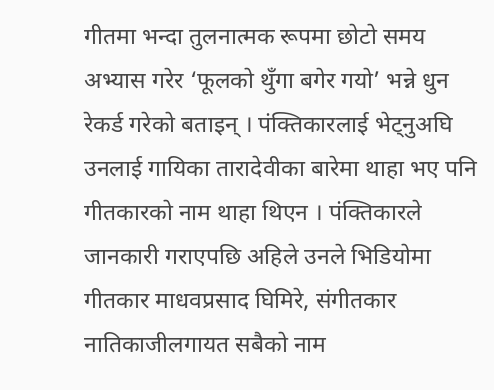गीतमा भन्दा तुलनात्मक रूपमा छोटो समय अभ्यास गरेर ‘फूलको थुँगा बगेर गयो’ भन्ने धुन रेकर्ड गरेको बताइन् । पंक्तिकारलाई भेट्नुअघि उनलाई गायिका तारादेवीका बारेमा थाहा भए पनि गीतकारको नाम थाहा थिएन । पंक्तिकारले जानकारी गराएपछि अहिले उनले भिडियोमा गीतकार माधवप्रसाद घिमिरे, संगीतकार नातिकाजीलगायत सबैको नाम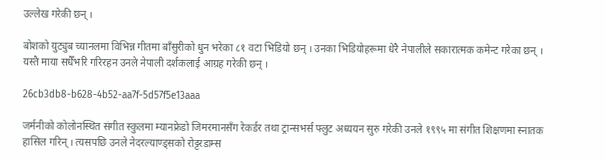उल्लेख गरेकी छन् ।

बोशको युट्युब च्यानलमा विभिन्न गीतमा बाँसुरीको धुन भरेका ८१ वटा भिडियो छन् । उनका भिडियोहरूमा धेरै नेपालीले सकारात्मक कमेन्ट गरेका छन् । यस्तै माया सधैँभरि गरिरहन उनले नेपाली दर्शकलाई आग्रह गरेकी छन् ।

26cb3db8-b628-4b52-aa7f-5d57f5e13aaa

जर्मनीको कोलोनस्थित संगीत स्कुलमा म्यानफ्रेडो जिमरमानसँग रेकर्डर तथा ट्रान्सभर्स फ्लुट अध्ययन सुरु गरेकी उनले १९९५ मा संगीत शिक्षणमा स्नातक हासिल गरिन् । त्यसपछि उनले नेदरल्याण्ड्सको रोट्टरडाम्स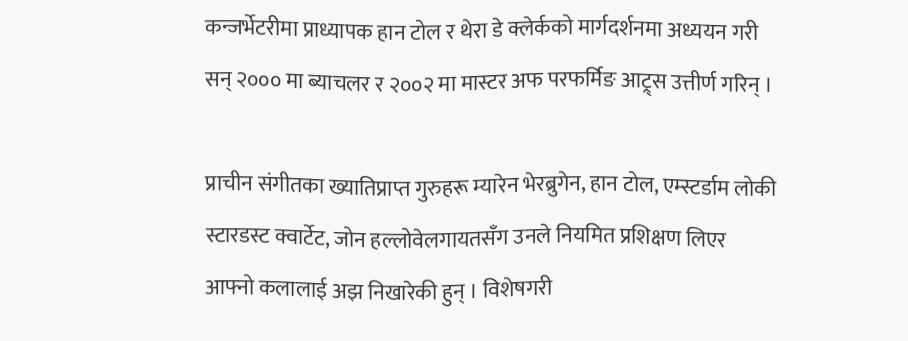कन्जर्भेटरीमा प्राध्यापक हान टोल र थेरा डे क्लेर्कको मार्गदर्शनमा अध्ययन गरी सन् २००० मा ब्याचलर र २००२ मा मास्टर अफ परफर्मिङ आट्र्स उत्तीर्ण गरिन् ।

प्राचीन संगीतका ख्यातिप्राप्त गुरुहरू म्यारेन भेरब्रुगेन, हान टोल, एम्स्टर्डाम लोकी स्टारडस्ट क्वार्टेट, जोन हल्लोवेलगायतसँग उनले नियमित प्रशिक्षण लिएर आफ्नो कलालाई अझ निखारेकी हुन् । विशेषगरी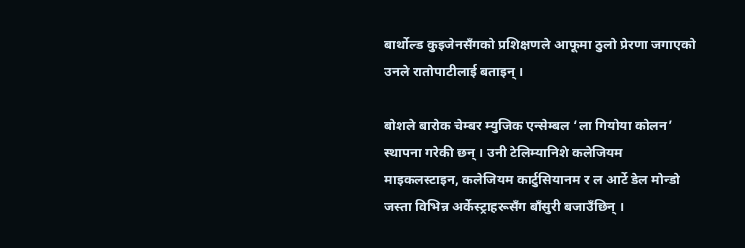बार्थोल्ड कुइजेनसँगको प्रशिक्षणले आफूमा ठुलो प्रेरणा जगाएको उनले रातोपाटीलाई बताइन् ।

बोशले बारोक चेम्बर म्युजिक एन्सेम्बल ‘ला गियोया कोलन’ स्थापना गरेकी छन् । उनी टेलिम्यानिशे कलेजियम माइकलस्टाइन, कलेजियम कार्टुसियानम र ल आर्टे डेल मोन्डो जस्ता विभिन्न अर्केस्ट्राहरूसँग बाँसुरी बजाउँछिन् ।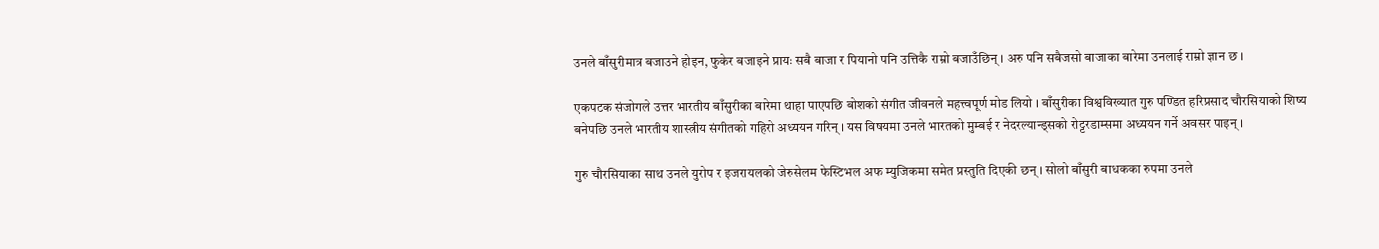उनले बाँसुरीमात्र बजाउने होइन, फुकेर बजाइने प्रायः सबै बाजा र पियानो पनि उत्तिकै राम्रो बजाउँछिन् । अरु पनि सबैजसो बाजाका बारेमा उनलाई राम्रो ज्ञान छ ।

एकपटक संजोगले उत्तर भारतीय बाँसुरीका बारेमा थाहा पाएपछि बोशको संगीत जीवनले महत्त्वपूर्ण मोड लियो । बाँसुरीका विश्वविख्यात गुरु पण्डित हरिप्रसाद चौरसियाको शिष्य बनेपछि उनले भारतीय शास्त्रीय संगीतको गहिरो अध्ययन गरिन् । यस विषयमा उनले भारतको मुम्बई र नेदरल्यान्ड्सको रोट्टरडाम्समा अध्ययन गर्ने अवसर पाइन् ।

गुरु चौरसियाका साथ उनले युरोप र इजरायलको जेरुसेलम फेस्टिभल अफ म्युजिकमा समेत प्रस्तुति दिएकी छन् । सोलो बाँसुरी बाधकका रुपमा उनले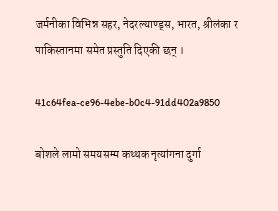जर्मनीका विभिन्न सहर, नेदरल्याण्ड्स, भारत, श्रीलंका र पाकिस्तानमा समेत प्रस्तुति दिएकी छन् ।

41c64fea-ce96-4ebe-b0c4-91dd402a9850

बोशले लामो समयसम्म कथ्थक नृत्यांगना दुर्गा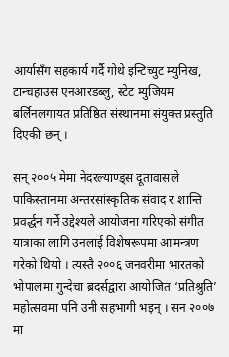आर्यासँग सहकार्य गर्दै गोथे इन्टिच्युट म्युनिख, टान्चहाउस एनआरडब्लु, स्टेट म्युजियम बर्लिनलगायत प्रतिष्ठित संस्थानमा संयुक्त प्रस्तुति दिएकी छन् ।

सन् २००५ मेमा नेदरल्याण्ड्स दूतावासले पाकिस्तानमा अन्तरसांस्कृतिक संवाद र शान्ति प्रवर्द्धन गर्ने उद्देश्यले आयोजना गरिएको संगीत यात्राका लागि उनलाई विशेषरूपमा आमन्त्रण गरेको थियो । त्यस्तै २००६ जनवरीमा भारतको भोपालमा गुन्देचा ब्रदर्सद्वारा आयोजित ‘प्रतिश्रुति’ महोत्सवमा पनि उनी सहभागी भइन् । सन २००७ मा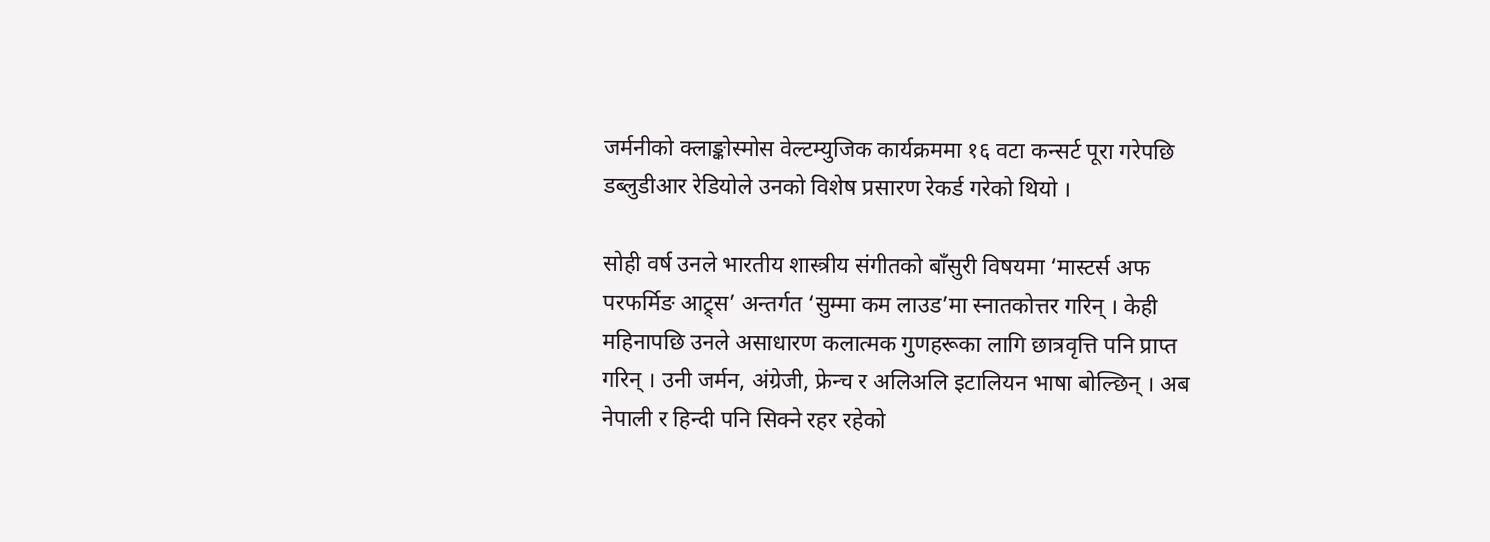जर्मनीको क्लाङ्कोस्मोस वेल्टम्युजिक कार्यक्रममा १६ वटा कन्सर्ट पूरा गरेपछि डब्लुडीआर रेडियोले उनको विशेष प्रसारण रेकर्ड गरेको थियो ।

सोही वर्ष उनले भारतीय शास्त्रीय संगीतको बाँसुरी विषयमा ‘मास्टर्स अफ परफर्मिङ आट्र्स’ अन्तर्गत ‘सुम्मा कम लाउड’मा स्नातकोत्तर गरिन् । केही महिनापछि उनले असाधारण कलात्मक गुणहरूका लागि छात्रवृत्ति पनि प्राप्त गरिन् । उनी जर्मन, अंग्रेजी, फ्रेन्च र अलिअलि इटालियन भाषा बोल्छिन् । अब नेपाली र हिन्दी पनि सिक्ने रहर रहेको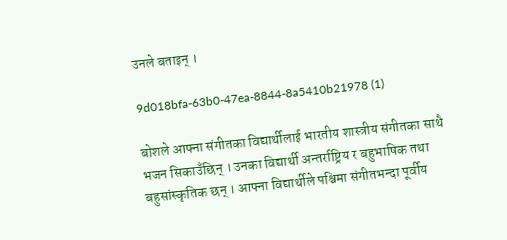उनले बताइन् ।

9d018bfa-63b0-47ea-8844-8a5410b21978 (1)

बोशले आफ्ना संगीतका विद्यार्थीलाई भारतीय शास्त्रीय संगीतका साथै भजन सिकाउँछिन् । उनका विद्यार्थी अन्तर्राष्ट्रिय र बहुभाषिक तथा बहुसांस्कृतिक छन् । आफ्ना विद्यार्थीले पश्चिमा संगीतभन्दा पूर्वीय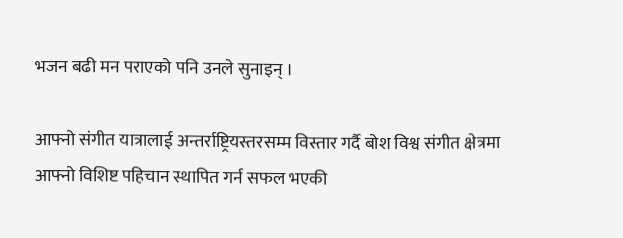भजन बढी मन पराएको पनि उनले सुनाइन् ।

आफ्नो संगीत यात्रालाई अन्तर्राष्ट्रियस्तरसम्म विस्तार गर्दै बोश विश्व संगीत क्षेत्रमा आफ्नो विशिष्ट पहिचान स्थापित गर्न सफल भएकी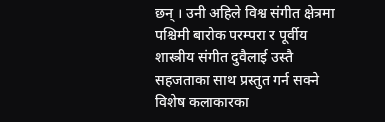छन् । उनी अहिले विश्व संगीत क्षेत्रमा पश्चिमी बारोक परम्परा र पूर्वीय शास्त्रीय संगीत दुवैलाई उस्तै सहजताका साथ प्रस्तुत गर्न सक्ने विशेष कलाकारका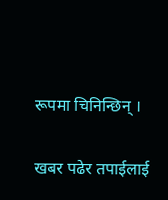रूपमा चिनिन्छिन् ।

खबर पढेर तपाईलाई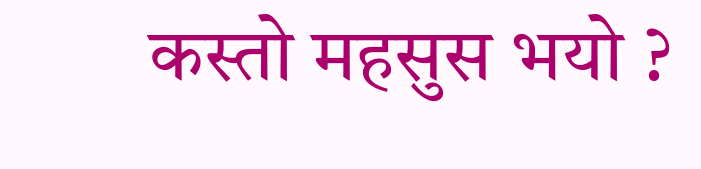कस्तो महसुस भयो ?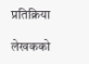प्रतिक्रिया

लेखकको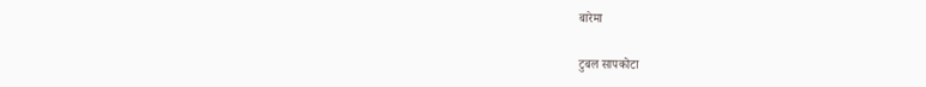बारेमा

टुबल सापकोटा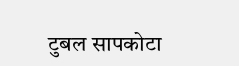टुबल सापकोटा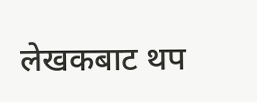लेखकबाट थप